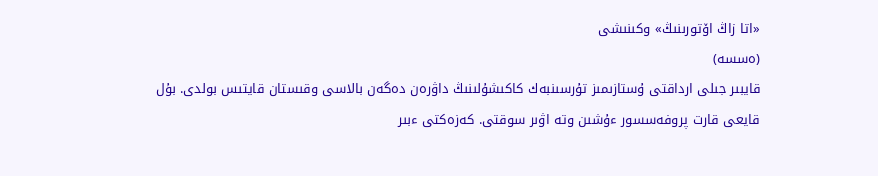«اتا زاڭ اۆتورىنىڭ» وكىنىشى
(ەسسە)
قايبىر جىلى ارداقتى ۇستازىمىز تۇرسىنبەك كاكىشۇلىنىڭ داۋرەن دەگەن بالاسى وقىستان قايتىس بولدى. بۇل قايعى قارت پروفەسسور ءۇشىن وتە اۋىر سوقتى. كەزەكتى ءبىر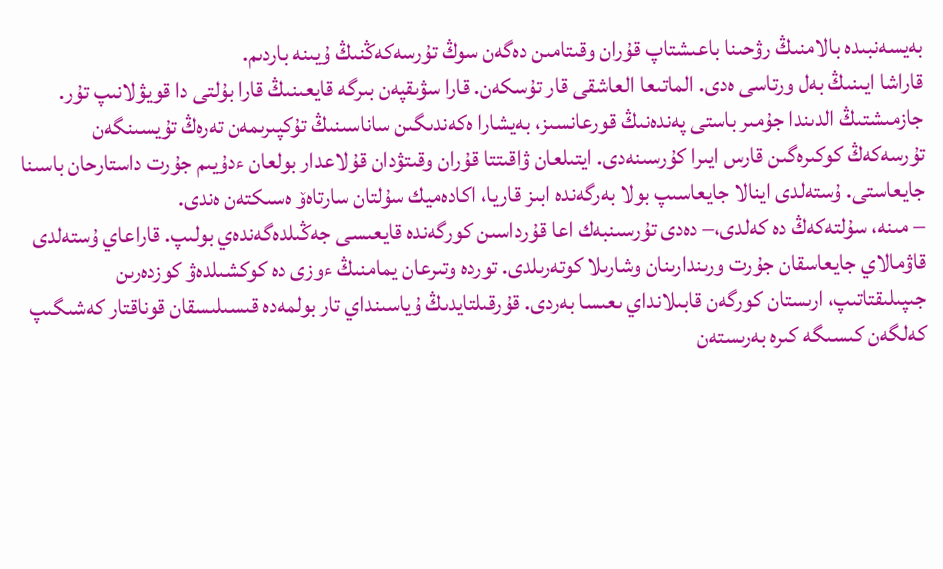بەيسەنبىدە بالامنىڭ رۋحىنا باعىشتاپ قۇران وقىتامىن دەگەن سوڭ تۇرسەكەڭنىڭ ۇيىنە باردىم.
قاراشا ايىنىڭ بەل ورتاسى ەدى. الماتىعا العاشقى قار تۇسكەن. قارا سۋىقپەن بىرگە قايعىنىڭ قارا بۇلتى دا قويۋلانىپ تۇر. جازمىشتىڭ الدىندا جۇمىر باستى پەندەنىڭ قورعانسىز، بەيشارا ەكەندىگىن ساناسىنىڭ تۇكپىرىمەن تەرەڭ تۇيسىنگەن تۇرسەكەڭ كوكىرەگىن قارس ايىرا كۇرسىنەدى. ايتىلعان ۋاقىتتا قۇران وقىتۋدان قۇلاعدار بولعان ءدۇيىم جۇرت داستارحان باسىنا جايعاستى. ۇستەلدى اينالا جايعاسىپ بولا بەرگەندە ابىز قاريا، اكادەميك سۇلتان سارتاەۆ ەسىكتەن ەندى.
– مىنە، سۇلتەكەڭ دە كەلدى،– دەدى تۇرسىنبەك اعا قۇرداسىن كورگەندە قايعىسى جەڭىلدەگەندەي بولىپ. قاراعاي ۇستەلدى قاۋمالاي جايعاسقان جۇرت ورىندارىنان وشارىلا كوتەرىلدى. توردە وتىرعان يمامنىڭ ءوزى دە كوكشىلدەۋ كوزدەرىن جىپىلىقتاتىپ، ارىستان كورگەن قابىلانداي ىعىسا بەردى. قۇرقىلتايدىڭ ۇياسىنداي تار بولمەدە قىسىلىسقان قوناقتار كەشىگىپ كەلگەن كىسىگە كىرە بەرىستەن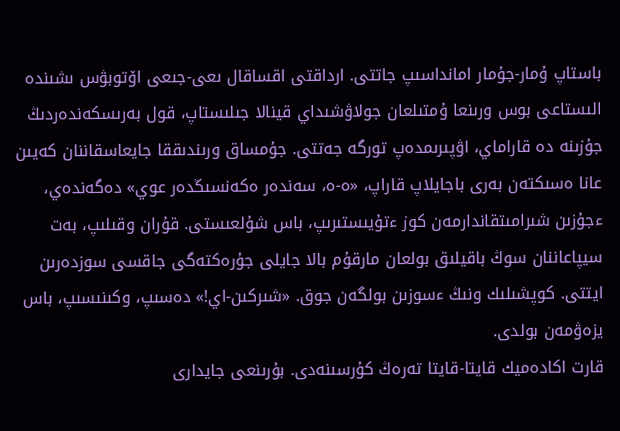باستاپ ۇمار-جۇمار امانداسىپ جاتتى. ارداقتى اقساقال ىعى-جىعى اۆتوبۋس ىشىندە الىستاعى بوس ورىنعا ۇمتىلعان جولاۋشىداي قينالا جىلىستاپ، قول بەرىسكەندەردىڭ جۇزىنە دە قاراماي، اۋپىرىمدەپ تورگە جەتتى. جۇمساق ورىندىققا جايعاسقاننان كەيىن عانا ەسىكتەن بەرى باجايلاپ قاراپ، «ە-ە، سەندەر ەكەنسىڭدەر عوي» دەگەندەي، ءجۇزىن شىرامىتقاندارمەن كوز ءتۇيىستىرىپ، باس شۇلعىستى. قۇران وقىلىپ، بەت سيپاعاننان سوڭ باقيلىق بولعان مارقۇم بالا جايلى جۇرەكتەگى جاقسى سوزدەرىن ايتتى. كوپشىلىك ونىڭ ءسوزىن بولگەن جوق. «شىركىن-اي!» دەسىپ، وكىنىسىپ، باس يزەۋمەن بولدى.
قارت اكادەميك قايتا-قايتا تەرەڭ كۇرسىنەدى. بۇرىنعى جايدارى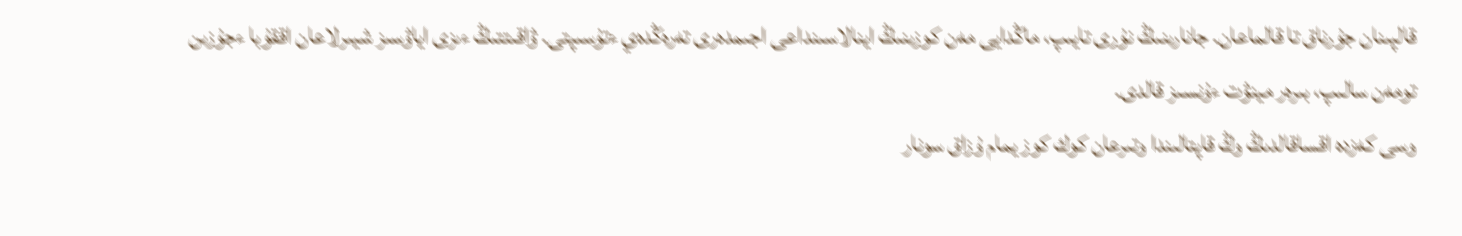قالپىنان جۇرناق تا قالماعان. جانارىنىڭ نۇرى تايىپ، ماڭدايى مەن كوزىنىڭ اينالاسىنداعى اجىمدەرى تەرەڭدەي ءتۇسىپتى. ۋاقىتتىڭ ءىزى اياۋسىز شيىرلاعان اققۇبا ءجۇزىن تومەن سالىپ، بىرەر مينۋت ءۇنسىز قالدى.
وسى كەزدە اقساقالدىڭ وڭ قاپتالىندا وتىرعان كوك كوز يمام ۇزاق سونار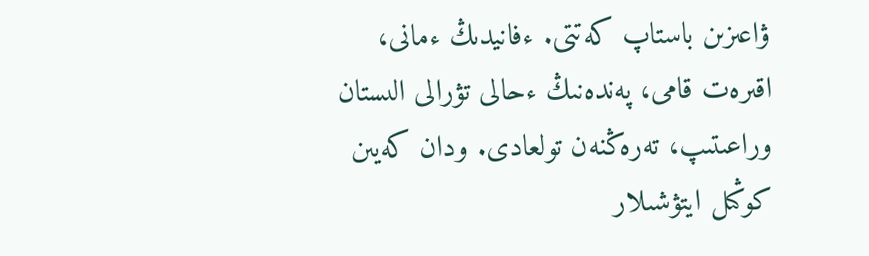ۋاعىزىن باستاپ كەتتى. ءفانيدىڭ ءمانى، اقىرەت قامى، پەندەنىڭ ءحالى تۋرالى الىستان وراعىتىپ، تەرەڭنەن تولعادى. ودان كەيىن كوڭىل ايتۋشىلار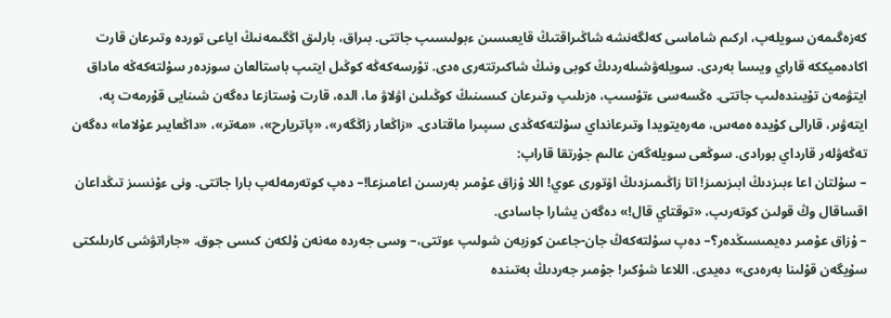كەزەگىمەن سويلەپ، اركىم شاماسى كەلگەنشە شاڭىراقتىڭ قايعىسىن ءبولىسىپ جاتتى. بىراق، بارلىق اڭگىمەنىڭ اياعى توردە وتىرعان قارت اكادەميككە قاراي ويىسا بەردى. سويلەۋشىلەردىڭ كوبى ونىڭ شاكىرتتەرى ەدى. تۇرسەكەڭە كوڭىل ايتىپ باستالعان سوزدەر سۇلتەكەڭە ماداق ايتۋمەن تۇيىندەلىپ جاتتى. ەڭسەسى ءتۇسىپ، ەزىلىپ وتىرعان كىسىنىڭ كوڭىلىن اۋلاۋ ما، الدە، قارت ۇستازعا دەگەن شىنايى قۇرمەت پە، ايتەۋىر، قارالى كۇيدە ەمەس، مەرەيتويدا وتىرعانداي سۇلتەكەڭدى سىپىرا ماقتادى. «زاڭعار زاڭگەر»، «پاتريارح»، «مەتر»، «داڭعايىر عۇلاما» دەگەن تەڭەۋلەر قارداي بورادى. سوڭعى سويلەگەن عالىم جۇرتقا قاراپ:
– سۇلتان اعا ءبىزدىڭ ابىزىمىز! اتا زاڭىمىزدىڭ اۆتورى عوي! اللا ۇزاق عۇمىر بەرسىن اعامىزعا!– دەپ كوتەرمەلەپ بارا جاتتى. ونى ءۇنسىز تىڭداعان اقساقال وڭ قولىن كوتەرىپ، «توقتاي قال!» دەگەن يشارا جاسادى.
– ۇزاق عۇمىر دەيمىسىڭدەر؟– دەپ سۇلتەكەڭ جان-جاعىن كوزبەن شولىپ ءوتتى،– وسى جەردە مەنەن ۇلكەن كىسى جوق. «جاراتۋشى كارىلىكتى سۇيگەن قۇلىنا بەرەدى» دەيدى. اللاعا شۇكىر! جۇمىر جەردىڭ بەتىندە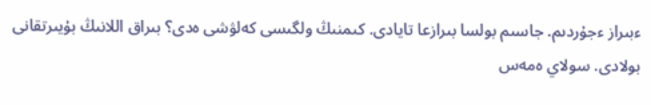ءبىراز ءجۇردىم. جاسىم بولسا بىرازعا تايادى. كىمنىڭ ولگىسى كەلۋشى ەدى؟ بىراق اللانىڭ بۇيىرتقانى بولادى. سولاي ەمەس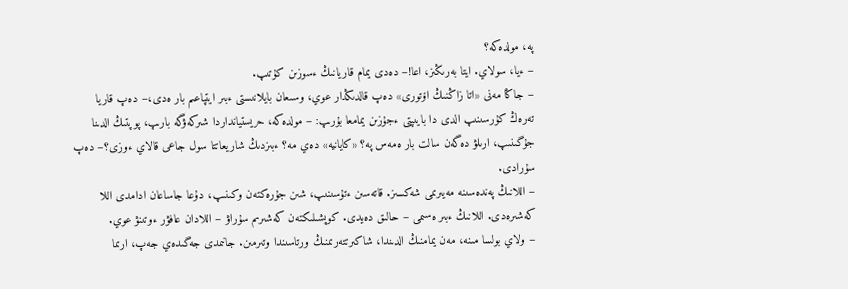پە، مولدەكە؟
– ءيا، سولاي. ايتا بەرىڭىز، اعا!– دەدى يمام قاريانىڭ ءسوزىن كۇتىپ.
– جاڭا مەنى «اتا زاڭنىڭ اۆتورى» دەپ قالدىڭدار عوي، وسىعان بايلانىستى ءبىر ايتپاعىم بار ەدى،– دەپ قاريا تەرەڭ كۇرسىنىپ الدى دا بايىپتى ءجۇزىن يمامعا بۇرىپ: – مولدەكە، حريستيانداردا شىركەۋگە بارىپ، پوپتىڭ الدىنا جۇگىنىپ، ارىلۋ دەگەن سالت بار ەمەس پە؟ «كايانيە» دەي مە؟ ءبىزدىڭ شاريعاتتا سول جاعى قالاي ءوزى؟– دەپ سۇرادى.
– اللانىڭ پەندەسىنە مەيىرىمى شەكسىز. قاتەسىن ءتۇسىنىپ، شىن جۇرەكتەن وكىنىپ، دۇعا جاساعان ادامدى اللا كەشىرەدى. اللانىڭ ءبىر ەسىمى – حالىق دەيدى. كوپشىلىكتەن كەشىرىم سۇراۋ – اللادان عافۋر ءوتىنۋ عوي.
– ولاي بولسا مىنە، مەن يمامنىڭ الدىندا، شاكىرتتەرىمنىڭ ورتاسىندا وتىرمىن. جانىمدى جەگىدەي جەپ، ارىما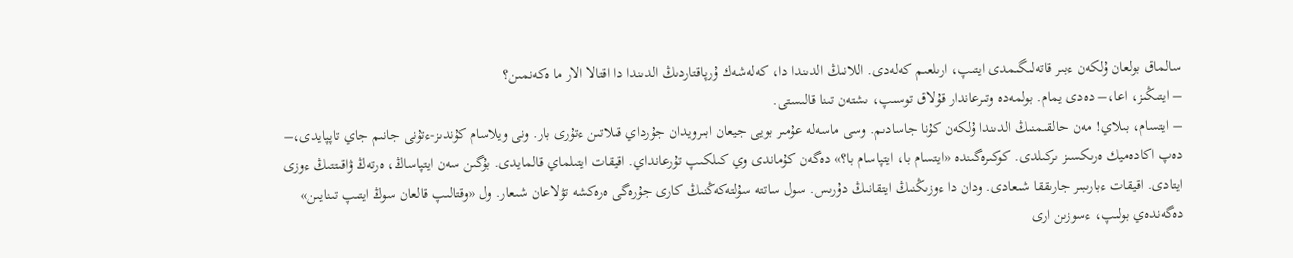سالماق بولعان ۇلكەن ءبىر قاتەلىگىمدى ايتىپ، ارىلعىم كەلەدى. اللانىڭ الدىندا دا، كەلەشەك ۇرپاقتاردىڭ الدىندا دا اقتالا الار ما ەكەنمىن؟
– ايتىڭىز، اعا،– دەدى يمام. بولمەدە وتىرعاندار قۇلاق توسىپ، ىشتەن تىنا قالىستى.
– ايتسام، بىلاي! مەن حالقىمنىڭ الدىندا ۇلكەن كۇنا جاسادىم. وسى ماسەلە عۇمىر بويى جيعان ابىرويدان جۇرداي قىلاتىن ءتۇرى بار. ونى ويلاسام كۇندىز-ءتۇنى جانىم جاي تاپپايدى،– دەپ اكادەميك ەرىكسىز ىركىلدى. كوكىرەگىندە «ايتسام با، ايتپاسام با؟» دەگەن كۇماندى وي كىلكىپ تۇرعانداي. اقيقات ايتىلماي قالمايدى. بۇگىن سەن ايتپاساڭ، ەرتەڭ ۋاقىتتىڭ ءوزى ايتادى. اقيقات ءبارىبىر جارىققا شىعادى. ودان دا ءوزىڭنىڭ ايتقانىڭ دۇرىس. سول ساتتە سۇلتەكەڭنىڭ كارى جۇرەگى ەرەكشە تۋلاعان شىعار. ول «وقتالىپ قالعان سوڭ ايتىپ تىنايىن» دەگەندەي بولىپ، ءسوزىن ارى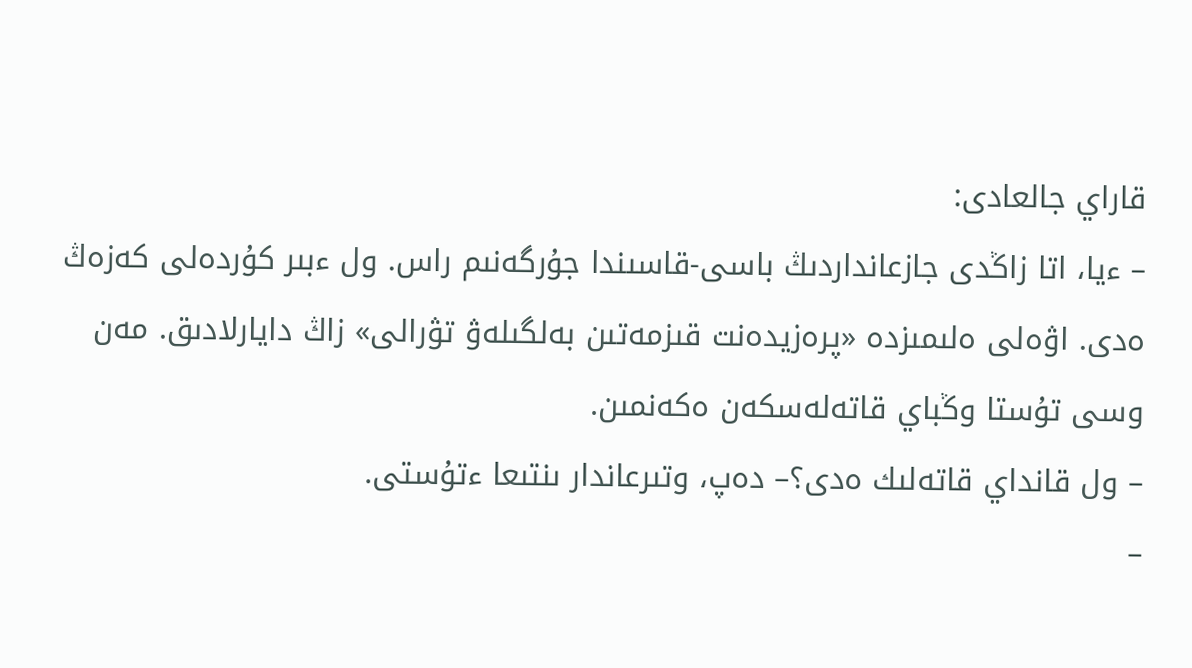قاراي جالعادى:
– ءيا، اتا زاڭدى جازعانداردىڭ باسى-قاسىندا جۇرگەنىم راس. ول ءبىر كۇردەلى كەزەڭ ەدى. اۋەلى ەلىمىزدە «پرەزيدەنت قىزمەتىن بەلگىلەۋ تۋرالى» زاڭ دايارلادىق. مەن وسى تۇستا وڭباي قاتەلەسكەن ەكەنمىن.
– ول قانداي قاتەلىك ەدى؟– دەپ، وتىرعاندار ىنتىعا ءتۇستى.
–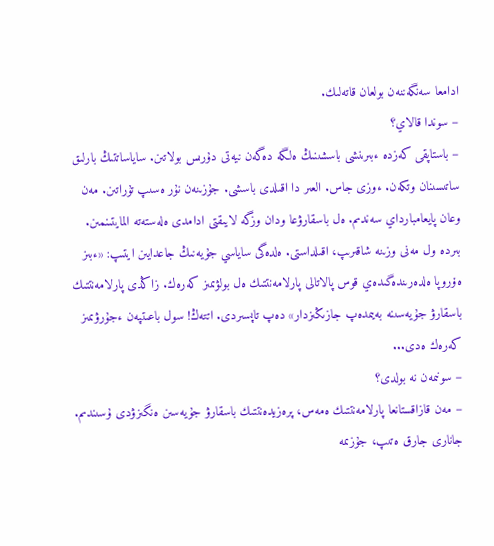ادامعا سەنگەننەن بولعان قاتەلىك.
– سوندا قالاي؟
– باستاپقى كەزدە ءبىرىنشى باسشىنىڭ ەلگە دەگەن نيەتى دۇرىس بولاتىن. ساياساتتىڭ بارلىق ساتىسىنان وتكەن. ءوزى جاس. العىر دا اقىلدى باسشى. جۇزىنەن نۇر ەسىپ تۇراتىن. مەن وعان پايعامبارداي سەندىم. ەل باسقارۋعا ودان وزگە لايىقتى ادامدى ەلەستەتە المايتىنمىن.
بىردە ول مەنى وزىنە شاقىرىپ، اقىلداستى. ەلدەگى ساياسي جۇيەنىڭ جاعدايىن ايتىپ: «ءبىز ەۆروپا ەلدەرىندەگىدەي قوس پالاتالى پارلامەنتتىك ەل بولۋىمىز كەرەك. زاڭدى پارلامەنتتىك باسقارۋ جۇيەسىنە بەيىمدەپ جازىڭىزدار» دەپ تاپسىردى. اتتەڭ! سول باعىتپەن ءجۇرۋىمىز كەرەك ەدى...
– سونىمەن نە بولدى؟
– مەن قازاقستانعا پارلامەنتتىك ەمەس، پرەزيدەنتتىك باسقارۋ جۇيەسىن ەنگىزۋدى ۇسىندىم. جانارى جارق ەتىپ، جۇزىمە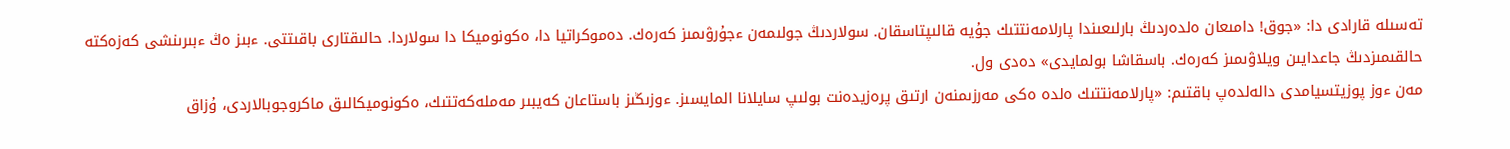تەسىلە قارادى دا: «جوق! دامىعان ەلدەردىڭ بارلىعىندا پارلامەنتتىك جۇيە قالىپتاسقان. سولاردىڭ جولىمەن ءجۇرۋىمىز كەرەك. دەموكراتيا دا، ەكونوميكا دا سولاردا. حالىقتارى باقىتتى. ءبىز ەڭ ءبىرىنشى كەزەكتە حالقىمىزدىڭ جاعدايىن ويلاۋىمىز كەرەك. باسقاشا بولمايدى» دەدى ول.
مەن ءوز پوزيتسيامدى دالەلدەپ باقتىم: «پارلامەنتتىك ەلدە ەكى مەرزىمنەن ارتىق پرەزيدەنت بولىپ سايلانا المايسىز. ءوزىڭىز باستاعان كەيبىر مەملەكەتتىك، ەكونوميكالىق ماكروجوبالاردى، ۇزاق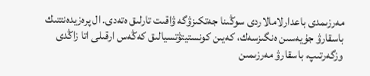مەرزىمدى باعدارلامالاردى سوڭىنا جەتكىزۋگە ۋاقىت تارلىق ەتەدى. ال پرەزيدەنتتىك باسقارۋ جۇيەسىن ەنگىزسەك، كەيىن كونستيتۋتسيالىق كەڭەس ارقىلى اتا زاڭدى وزگەرتىپ، باسقارۋ مەرزىمىن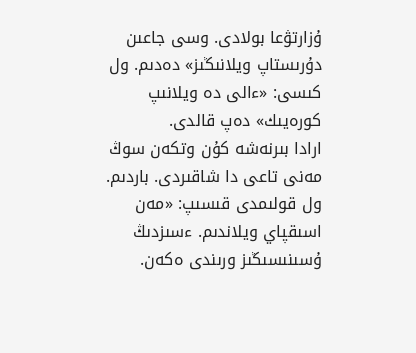ۇزارتۋعا بولادى. وسى جاعىن دۇرىستاپ ويلانىڭىز» دەدىم. ول كىسى: «ءالى دە ويلانىپ كورەيىك» دەپ قالدى.
ارادا بىرنەشە كۇن وتكەن سوڭ مەنى تاعى دا شاقىردى. باردىم. ول قولىمدى قىسىپ: «مەن اسىقپاي ويلاندىم. ءسىزدىڭ ۇسىنىسىڭىز ورىندى ەكەن.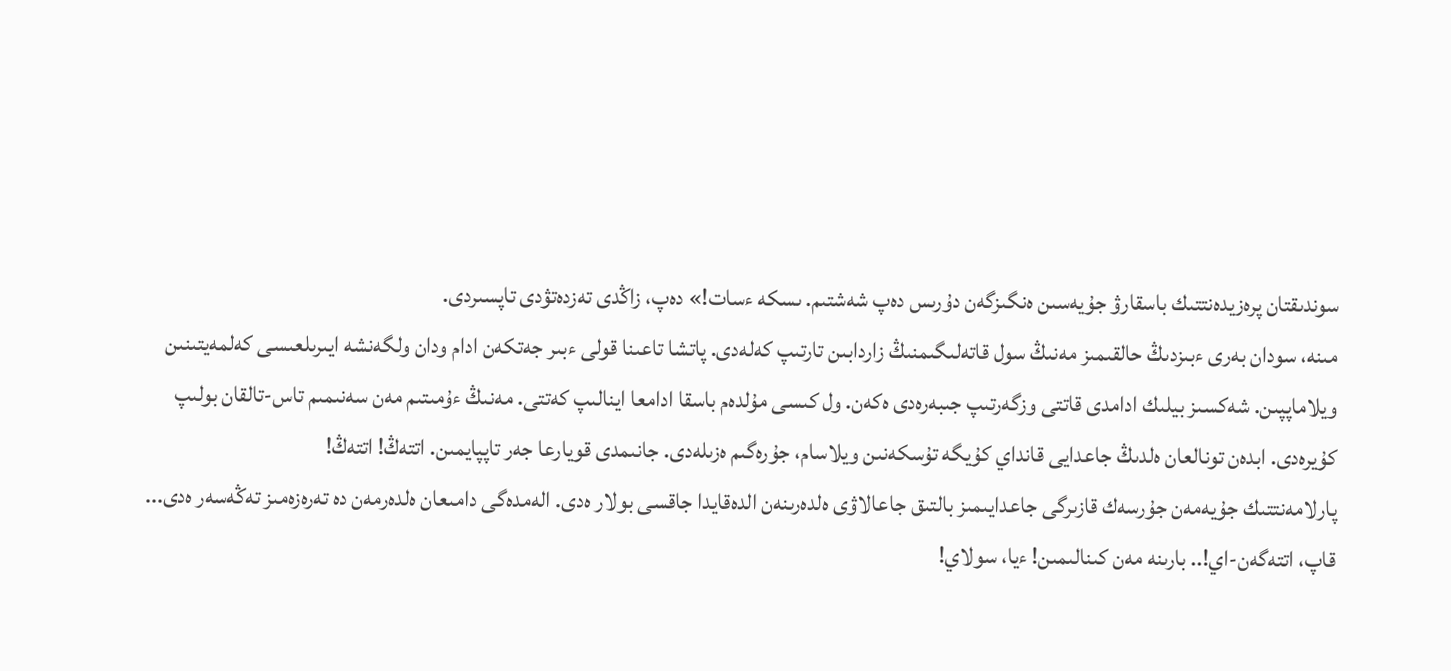سوندىقتان پرەزيدەنتتىك باسقارۋ جۇيەسىن ەنگىزگەن دۇرىس دەپ شەشتىم. ىسكە ءسات!» دەپ، زاڭدى تەزدەتۋدى تاپسىردى.
مىنە، سودان بەرى ءبىزدىڭ حالقىمىز مەنىڭ سول قاتەلىگىمنىڭ زاردابىن تارتىپ كەلەدى. پاتشا تاعىنا قولى ءبىر جەتكەن ادام ودان ولگەنشە ايىرىلعىسى كەلمەيتىنىن ويلاماپپىن. شەكسىز بيلىك ادامدى قاتتى وزگەرتىپ جىبەرەدى ەكەن. ول كىسى مۇلدەم باسقا ادامعا اينالىپ كەتتى. مەنىڭ ءۇمىتىم مەن سەنىمىم تاس-تالقان بولىپ كۇيرەدى. ابدەن تونالعان ەلدىڭ جاعدايى قانداي كۇيگە تۇسكەنىن ويلاسام، جۇرەگىم ەزىلەدى. جانىمدى قويارعا جەر تاپپايمىن. اتتەڭ! اتتەڭ!
پارلامەنتتىك جۇيەمەن جۇرسەك قازىرگى جاعدايىمىز بالتىق جاعالاۋى ەلدەرىنەن الدەقايدا جاقسى بولار ەدى. الەمدەگى دامىعان ەلدەرمەن دە تەرەزەمىز تەڭەسەر ەدى... قاپ، اتتەگەن-اي!.. بارىنە مەن كىنالىمىن! ءيا، سولاي!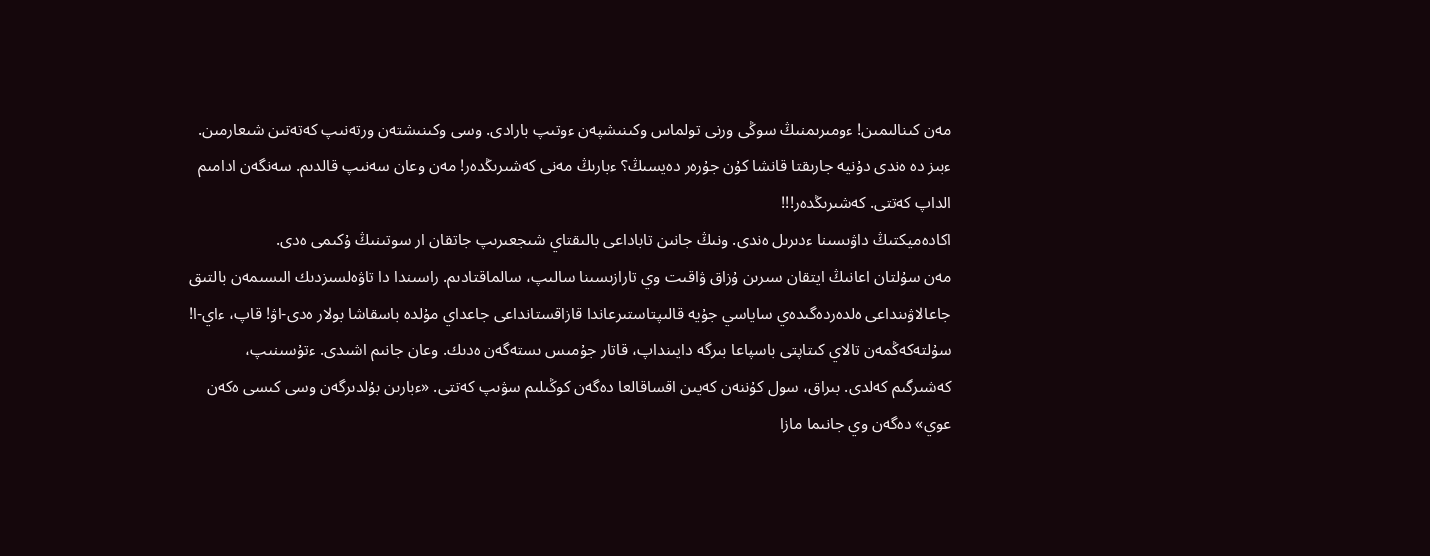مەن كىنالىمىن! ءومىرىمنىڭ سوڭى ورنى تولماس وكىنىشپەن ءوتىپ بارادى. وسى وكىنىشتەن ورتەنىپ كەتەتىن شىعارمىن. ءبىز دە ەندى دۇنيە جارىقتا قانشا كۇن جۇرەر دەيسىڭ؟ ءبارىڭ مەنى كەشىرىڭدەر! مەن وعان سەنىپ قالدىم. سەنگەن ادامىم الداپ كەتتى. كەشىرىڭدەر!!!
اكادەميكتىڭ داۋىسىنا ءدىرىل ەندى. ونىڭ جانىن تاباداعى بالىقتاي شىجعىرىپ جاتقان ار سوتىنىڭ ۇكىمى ەدى.
مەن سۇلتان اعانىڭ ايتقان سىرىن ۇزاق ۋاقىت وي تارازىسىنا سالىپ، سالماقتادىم. راسىندا دا تاۋەلسىزدىك الىسىمەن بالتىق جاعالاۋىنداعى ەلدەردەگىدەي ساياسي جۇيە قالىپتاستىرعاندا قازاقستانداعى جاعداي مۇلدە باسقاشا بولار ەدى-اۋ! قاپ، ءاي-ا!
سۇلتەكەڭمەن تالاي كىتاپتى باسپاعا بىرگە دايىنداپ، قاتار جۇمىس ىستەگەن ەدىك. وعان جانىم اشىدى. ءتۇسىنىپ، كەشىرگىم كەلدى. بىراق، سول كۇننەن كەيىن اقساقالعا دەگەن كوڭىلىم سۋىپ كەتتى. «ءبارىن بۇلدىرگەن وسى كىسى ەكەن عوي» دەگەن وي جانىما مازا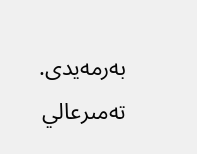بەرمەيدى.
تەمىرعالي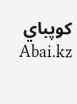كوپباي
Abai.kz